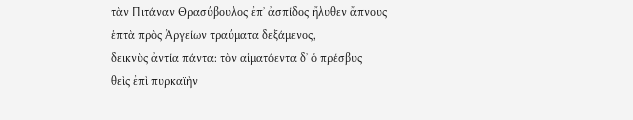τὰν Πιτάναν Θρασύβουλος ἐπ᾽ ἀσπίδος ἤλυθεν ἄπνους
ἑπτὰ πρὸς Ἀργείων τραύματα δεξάμενος,
δεικνὺς ἀντία πάντα: τὸν αἱματόεντα δ᾽ ὁ πρέσβυς
θεὶς ἐπὶ πυρκαϊὴν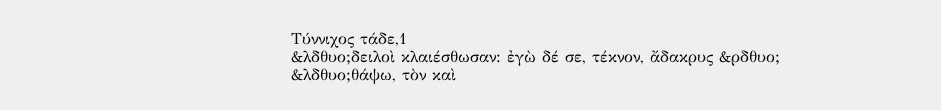Τύννιχος τάδε,1
&λδθυο;δειλοὶ κλαιέσθωσαν: ἐγὼ δέ σε, τέκνον, ἄδακρυς &ρδθυο;
&λδθυο;θάψω, τὸν καὶ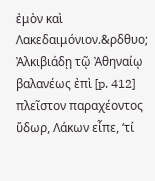ἐμὸν καὶ Λακεδαιμόνιον.&ρδθυο;
Ἀλκιβιάδῃ τῷ Ἀθηναίῳ βαλανέως ἐπὶ [p. 412] πλεῖστον παραχέοντος ὕδωρ, Λάκων εἶπε, ‘τί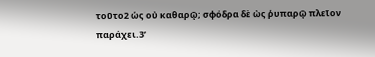τοῦτο2 ὡς οὐ καθαρῷ; σφόδρα δὲ ὠς ῥυπαρῷ πλεῖον παράχει.3’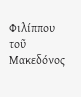Φιλίππου τοῦ Μακεδόνος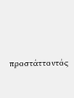προστάττοντός